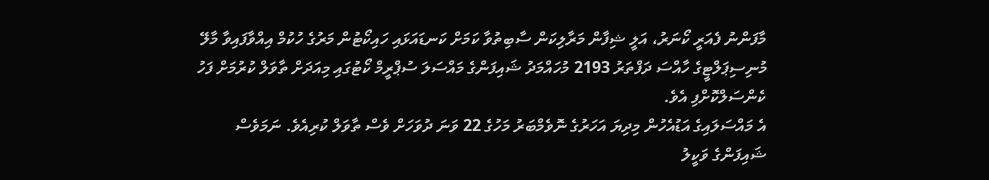މާފަންނު ފެއަރީ ކޯނަރު، އަލީ ޝިފާން މަރާލިކަން ސާބިތުވާ ކަމަށް ކަނޑައަޅައި ހައިކޯޓުން މަރުގެ ހުކުމް އިއްވާފައިވާ މާލޭ މުނިސިޕަލްޓީގެ ހާއްސަ ދަފްތަރު 2193 މުހައްމަދު ޝައިފަންގެ މައްސަލަ ސުޕްރީމް ކޯޓުގައި މިއަދަށް ތާވަލް ކުރުމަށް ފަހު ކެންސަލްކޮށްފި އެވެ.
އެ މައްސަލައިގެ އަޑުއެހުން މިދިޔަ އަހަރުގެ ނޮވެމްބަރު މަހުގެ 22 ވަނަ ދުވަހަށް ވެސް ތާވަލް ކުރިއެވެ. ނަމަވެސް ޝައިފަންގެ ވަކީލު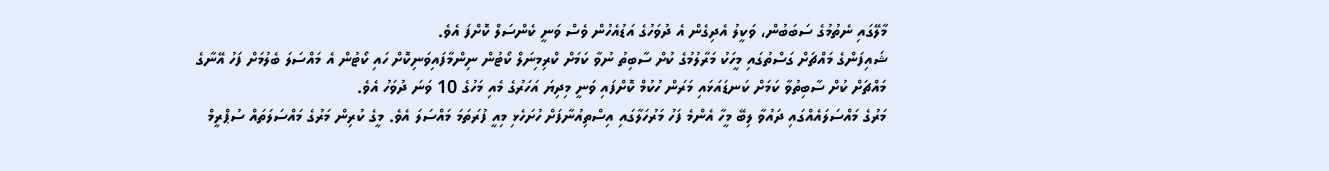މާލޭގައި ނެތުމުގެ ސަބަބުން، ވަކީލު އެދިގެން އެ ދުވަހުގެ އަޑުއެހުން ވެސް ވަނީ ކެންސަލް ކޮށްފަ އެވެ.
ޝައިފަންގެ މައްޗަށް ގަސްތުގައި މީހަކު މަރާލުމުގެ ކުށް ސާބިތު ނުވާ ކަމަށް ކްރިމިނަލް ކޯޓުން ނިންމާފައިވަނިކޮށް ހައި ކޯޓުން އެ މައްސަލަ ބެލުމަށް ފަހު އޭނާގެ މައްޗަށް ކުށް ސާބިތުވާ ކަމަށް ކަނޑައަޅައި މަރަން ހުކުމް ކޮށްފައި ވަނީ މިދިޔަ އަހަރުގެ މެއި މަހުގެ 10 ވަނަ ދުވަހު އެވެ.
މަރުގެ މައްސަލައެއްގައި ދައުވާ ލިބޭ މީހާ އެންމެ ފަހު މަރުހަލާގައި އިސްތިއުނާފަށް ހުށަހެޅި މިއީ ފުރަތަމަ މައްސަލަ އެވެ. މީގެ ކުރިން މަރުގެ މައްސަލަތައް ސުޕްރީމް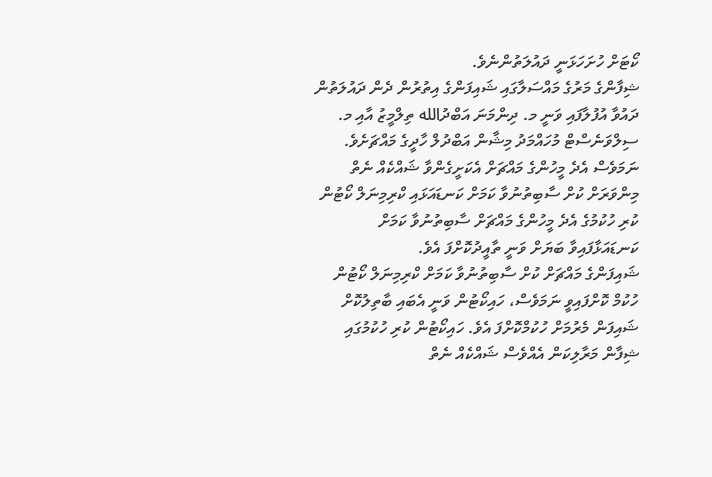ކޯޓަށް ހުށަހަޅަނީ ދައުލަތުންނެވެ.
ޝިފާންގެ މަރުގެ މައްސަލާގައި ޝައިފަންގެ އިތުރުން ދެން ދައުލަތުން ދައުވާ އުފުލާފައި ވަނީ މ. ދިންމަނަ އަބްދުالله ތިލްމީޒު އާއި މ. ސިލްވަނެސްޓް މުހައްމަދު މިޝާން އަބްދުލް ހާދީގެ މައްޗަށެވެ. ނަމަވެސް އެދެ މީހުންގެ މައްޗަށް އެކަށީގެންވާ ޝައްކެއް ނެތް މިންވަރަށް ކުށް ސާބިތުނުވާ ކަމަށް ކަނޑައަޅައި ކްރިމިނަލް ކޯޓުން ކުރި ހުކުމުގެ އެދެ މީހުންގެ މައްޗަށް ސާބިތުނުވާ ކަމަށް ކަނޑައަޅާފައިވާ ބަޔަށް ވަނީ ތާއީދުކޮށްފަ އެވެ.
ޝައިފަންގެ މައްޗަށް ކުށް ސާބިތުނުވާ ކަމަށް ކްރިމިނަލް ކޯޓުން ހުކުމް ކޮށްފައިވީ ނަމަވެސް، ހައިކޯޓުން ވަނީ އެބައި ބާތިލުކޮށް ޝައިފަން މެރުމަށް ހުކުމްކޮށްފަ އެވެ. ހައިކޯޓުން ކުރި ހުކުމުގައި ޝިފާން މަރާލިކަން އެއްވެސް ޝައްކެއް ނެތް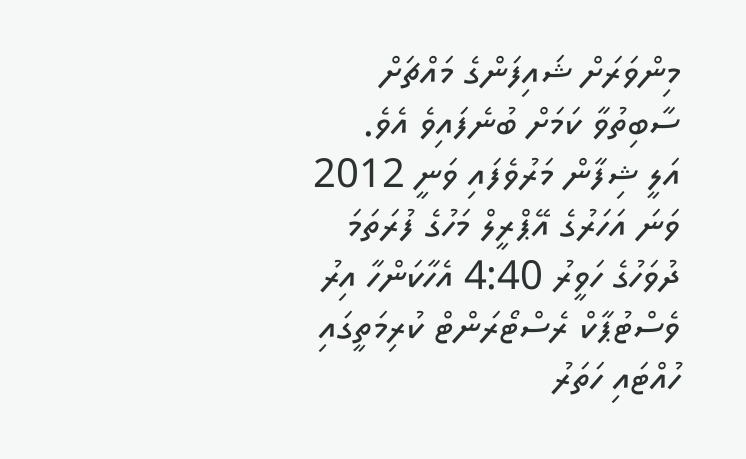މިންވަރަށް ޝައިފަންގެ މައްޗަށް ސާބިތުވާ ކަމަށް ބުނެފައިވެ އެވެ.
އަލީ ޝިފާން މަރުވެފައި ވަނީ 2012 ވަނަ އަހަރުގެ އޭޕްރީލް މަހުގެ ފުރަތަމަ ދުވަހުގެ ހަވީރު 4:40 އެހާކަންހާ އިރު ވެސްޓުޕާކް ރެސްޓޯރަންޓް ކުރިމަތީގައި ހުއްޓައި ހަތަރު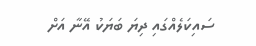ސައިކަލެއްގައި ދިޔަ ބަޔަކު އޭނާ އަށް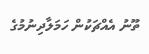ތޫނު އެއްޗަކުން ހަމަލާދިނުމުގެ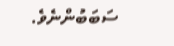ސަބަބުންނެވެ.